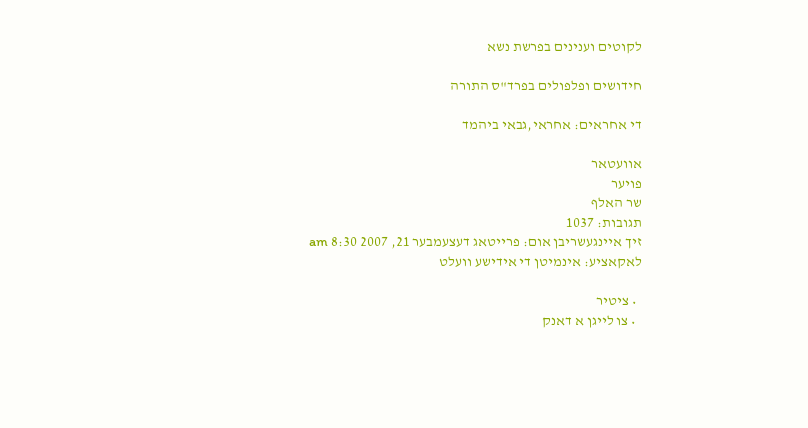לקוטים וענינים בפרשת נשא

חידושים ופלפולים בפרד"ס התורה

די אחראים: אחראי,גבאי ביהמד

אוועטאר
פויער
שר האלף
תגובות: 1037
זיך איינגעשריבן אום: פרייטאג דעצעמבער 21, 2007 8:30 am
לאקאציע: אינמיטן די אידישע וועלט

  • ציטיר
  • צו לייגן א דאנק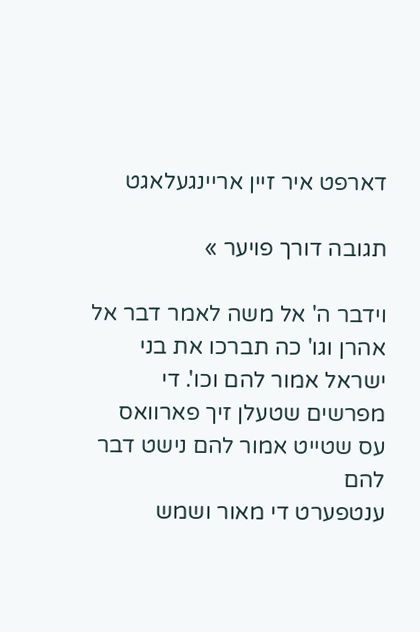דארפט איר זיין אריינגעלאגט

תגובה דורך פויער »

וידבר ה' אל משה לאמר דבר אל אהרן וגו' כה תברכו את בני ישראל אמור להם וכו'. די מפרשים שטעלן זיך פארוואס עס שטייט אמור להם נישט דבר להם
ענטפערט די מאור ושמש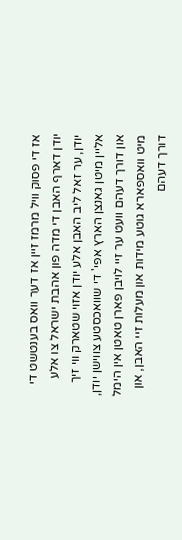אז די פסוק וויל מרמז זיין אז דער וואס בענטשט די יודן דארף האבן די מדה פון אהבת ישראל צו אלע יודן, ער זאל ליב האבן אלע יודן אזוי שטארק ווי זיך אליין מיטן גאנצן הארץ אפי' די שוואכסטע צווישן יודן, און דורך דעהם וועט ער זיי לויבן פארן טאטן אין הימל מיט וואספארא גוטע מידות און מעלות זיי האבן, און דורך דעהם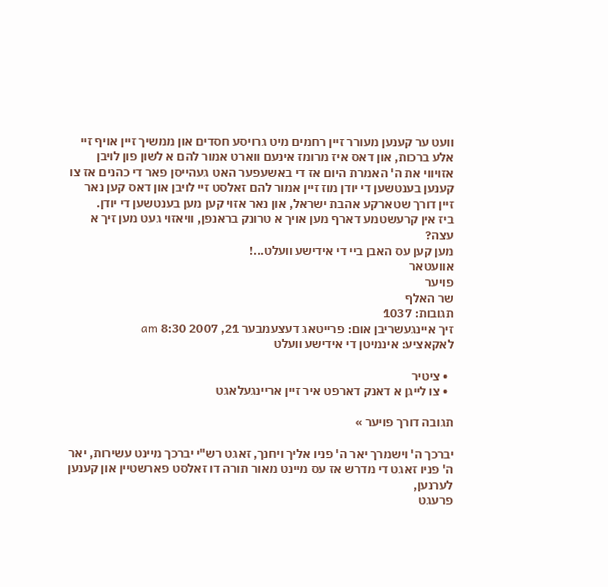וועט ער קענען מעורר זיין רחמים מיט גרויסע חסדים און ממשיך זיין אויף זיי אלע ברכות, און דאס איז מרומז אינעם ווארט אמור להם א לשון פון לויבן אזויווי את ה' האמרת היום אז די באשעפער האט געהייסן פאר די כהנים אז צו קענען בענטשען די יודן מוז זיין אמור להם זאלסט זיי לויבן און דאס קען נאר זיין דורך שטארקע אהבת ישראל, און נאר אזוי קען מען בענטשען די יודן.
ביז אין קרעשטמע דארף מען אויך א טרונק בראנפן, וויאזוי געט מען זיך א עצה?
מען קען עס האבן ביי די אידישע וועלט...!
אוועטאר
פויער
שר האלף
תגובות: 1037
זיך איינגעשריבן אום: פרייטאג דעצעמבער 21, 2007 8:30 am
לאקאציע: אינמיטן די אידישע וועלט

  • ציטיר
  • צו לייגן א דאנק דארפט איר זיין אריינגעלאגט

תגובה דורך פויער »

יברכך ה' וישמרך יאר ה' פניו אליך ויחנך, זאגט רש"י יברכך מיינט עשירות, יאר ה' פניו זאגט די מדרש אז עס מיינט מאור תורה דו זאלסט פארשטיין און קענען לערנען,
פרעגט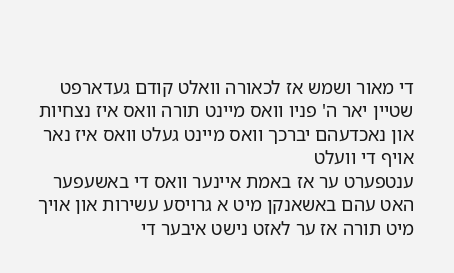די מאור ושמש אז לכאורה וואלט קודם געדארפט שטיין יאר ה' פניו וואס מיינט תורה וואס איז נצחיות און נאכדעהם יברכך וואס מיינט געלט וואס איז נאר אויף די וועלט
ענטפערט ער אז באמת איינער וואס די באשעפער האט עהם באשאנקן מיט א גרויסע עשירות און אויך מיט תורה אז ער לאזט נישט איבער די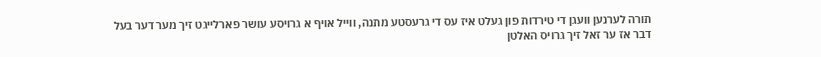תורה לערנען וועגן די טירדות פון געלט איז עס די גרעסטע מתנה, ווייל אויף א גרויסע עושר פארלייגט זיך מער דער בעל דבר אז ער זאל זיך גרויס האלטן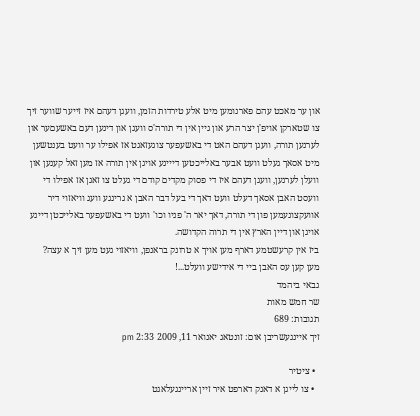און ער מאכט עהם פארנומען מיט אלע טירדות הזמן, וועגן דעהם איז זייער שווער זיך צו שטארקן אויפ'ן יצר הרע און גיין אין די תורה'ס וועגן און דינען דעם באשעםער און לערנען תורה, וועגן דעהם האט די באשעפער צוגעזאגט אז אפילו ער וועט בענטשען מיט אסאך געלט וועט אבער באלייכטען דייינע אויגן אין תורה אז מען זאל קענען און וועלן לערנען, וועגן דעהם איז די פסוק מקדים קודם די געלט צו זאגן אז אפילו די וועסט האבן אסאך דעלט וועט דאך די בעל דבר האבן א גרינגע וועג וויאזוי דיר אוועקצונעמען פון די תורה, דאך יאר ה' פניו וכו' וועט די באשעפער באלייכטן דיינע אויגן און דיין הארץ אין די תרוה הקדושה.
ביז אין קרעשטמע דארף מען אויך א טרונק בראנפן, וויאזוי געט מען זיך א עצה?
מען קען עס האבן ביי די אידישע וועלט...!
גבאי ביהמד
שר חמש מאות
תגובות: 689
זיך איינגעשריבן אום: זונטאג יאנואר 11, 2009 2:33 pm

  • ציטיר
  • צו לייגן א דאנק דארפט איר זיין אריינגעלאגט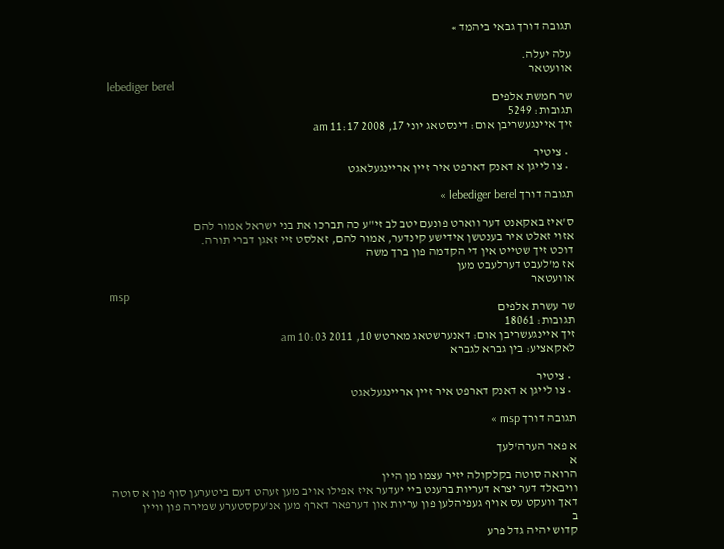תגובה דורך גבאי ביהמד »

עלה יעלה.
אוועטאר
lebediger berel
שר חמשת אלפים
תגובות: 5249
זיך איינגעשריבן אום: דינסטאג יוני 17, 2008 11:17 am

  • ציטיר
  • צו לייגן א דאנק דארפט איר זיין אריינגעלאגט

תגובה דורך lebediger berel »

ס'איז באקאנט דער ווארט פונעם יטב לב זי"ע כה תברכו את בני ישראל אמור להם
אזוי זאלט איר בענטשן אידישע קינדער, אמור להם, זאלסט זיי זאגן דברי תורה.
דוכט זיך שטייט אין די הקדמה פון ברך משה
אז מ'לעבט דערלעבט מען
אוועטאר
msp
שר עשרת אלפים
תגובות: 18061
זיך איינגעשריבן אום: דאנערשטאג מארטש 10, 2011 10:03 am
לאקאציע: בין גברא לגברא

  • ציטיר
  • צו לייגן א דאנק דארפט איר זיין אריינגעלאגט

תגובה דורך msp »

א פאר הערה'לעך
א
הרואה סוטה בקלקולה יזיר עצמו מן היין
וויבאלד דער יצרא דעריות ברענט ביי יעדער איז אפילו אויב מען זעהט דעם ביטערען סוף פון א סוטה
דאך וועקט עס אויף געפיהלען פון עריות און דערפאר דארף מען אנ'עקסטערע שמירה פון וויין
ב
קדוש יהיה גדל פרע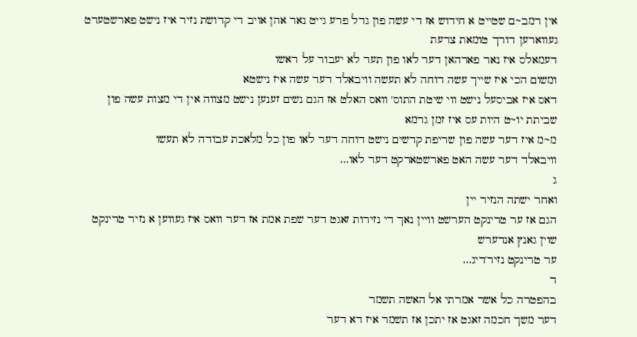אין רמב~ם שטייט א חידוש אז די עשה פון גדל פרע גייט נאר אהן אויב די קדושת נזיר איז נישט פארשטערט געווארען דורך טומאת צרעת
דעמאלס איז נאר פארהאן דער לאו פון תער לא יעבור על ראשו
ומשום הכי איז שייך עשה דוחה לא תעשה וויבאלד דער עשה איז נישטא
דאס איז אביסעל נישט ווי שיטת התוס' וואס האלט אז הגם נשים זענען נישט מצווה אין די מצות עשה פון שביתת יו~ט היות עס איז זמן גרמא
מ~מ איז דער עשה פון שריפת קדשים נישט דוחה דער לאו פון כל מלאכת עבודה לא תעשו
וויבאלד דער עשה האט פארשטארקט דער לאו...
ג
ואחר ישתה הנזיר יין
הגם אז ער טרינקט הערשט וויין נאך די נזירות זאגט דער שפת אמת אז דער וואס איז געווען א נזיר טרינקט שוין גאנץ אנדערש
ער טרינקט נזיר'דיג...
ד
בהפטרה כל אשר אמרתי אל האשה תשמר
דער משך חכמה זאגט אז יתכן אז תשמר איז דא דער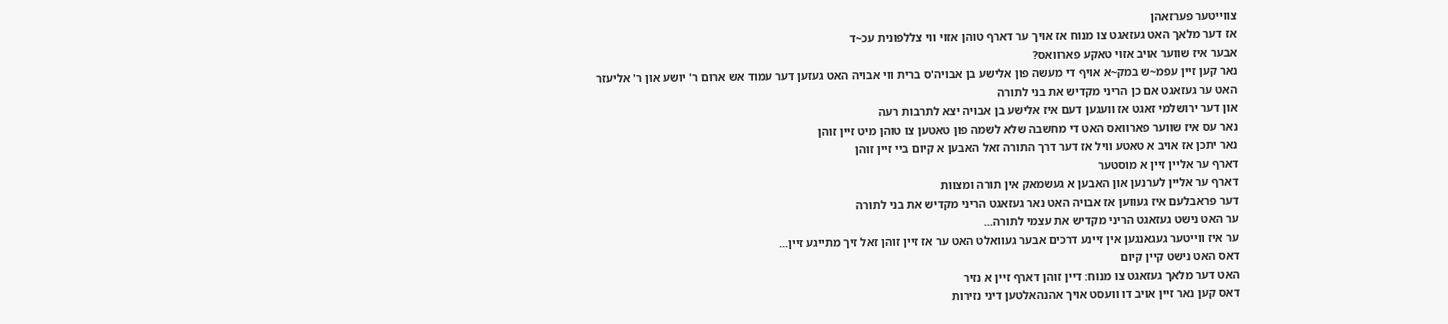צווייטער פערזאהן
אז דער מלאך האט געזאגט צו מנוח אז אויך ער דארף טוהן אזוי ווי צללפונית עכ~ד
אבער איז שווער אויב אזוי טאקע פארוואס?
נאר קען זיין עפמ~ש במק~א אויף די מעשה פון אלישע בן אבויה'ס ברית ווי אבויה האט געזען דער עמוד אש ארום ר' יושע און ר' אליעזר
האט ער געזאגט אם כן הריני מקדיש את בני לתורה
און דער ירושלמי זאגט אז וועגען דעם איז אלישע בן אבויה יצא לתרבות רעה
נאר עס איז שווער פארוואס האט די מחשבה שלא לשמה פון טאטען צו טוהן מיט זיין זוהן
נאר יתכן אז אויב א טאטע וויל אז דער דרך התורה זאל האבען א קיום ביי זיין זוהן
דארף ער אליין זיין א מוסטער
דארף ער אליין לערנען און האבען א געשמאק אין תורה ומצוות
דער פראבלעם איז געווען אז אבויה האט נאר געזאגט הריני מקדיש את בני לתורה
ער האט נישט געזאגט הריני מקדיש את עצמי לתורה...
ער איז ווייטער געגאנגען אין זיינע דרכים אבער געוואלט האט ער אז זיין זוהן זאל זיך מתייגע זיין...
דאס האט נישט קיין קיום
האט דער מלאך געזאגט צו מנוח: דיין זוהן דארף זיין א נזיר
דאס קען נאר זיין אויב דו וועסט אויך אהנהאלטען דיני נזירות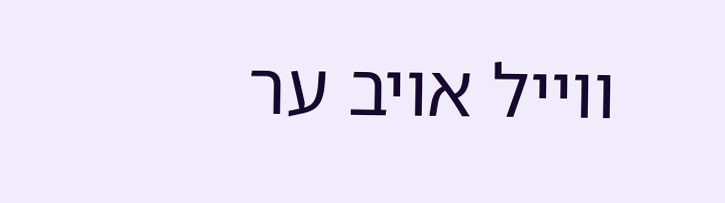ווייל אויב ער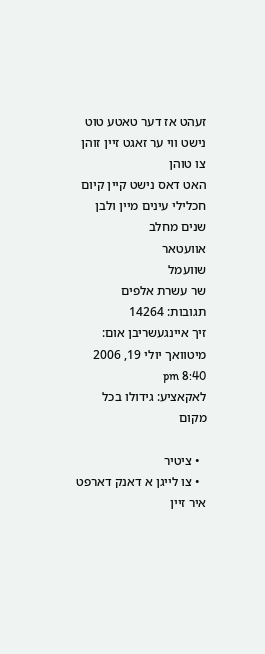זעהט אז דער טאטע טוט נישט ווי ער זאגט זיין זוהן צו טוהן
האט דאס נישט קיין קיום
חכלילי עינים מיין ולבן שנים מחלב
אוועטאר
שוועמל
שר עשרת אלפים
תגובות: 14264
זיך איינגעשריבן אום: מיטוואך יולי 19, 2006 8:40 pm
לאקאציע: גידולו בכל מקום

  • ציטיר
  • צו לייגן א דאנק דארפט איר זיין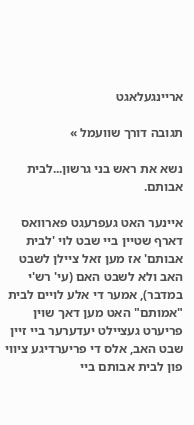אריינגעלאגט

תגובה דורך שוועמל »

נשא את ראש בני גרשון...לבית אבותם.

איינער האט געפרעגט פארוואס דארף שטיין ביי שבט לוי 'לבית אבותם' אז מען זאל ציילן לשבט האב ולא לשבט האם (עי' רש'י במדבר), אמער די אלע לויים לבית "אמותם" האט מען דאך שוין פריערט געציילט יעדערער ביי זיין שבט האב, אלס די פריערדיגע ציווי פון לבית אבותם ביי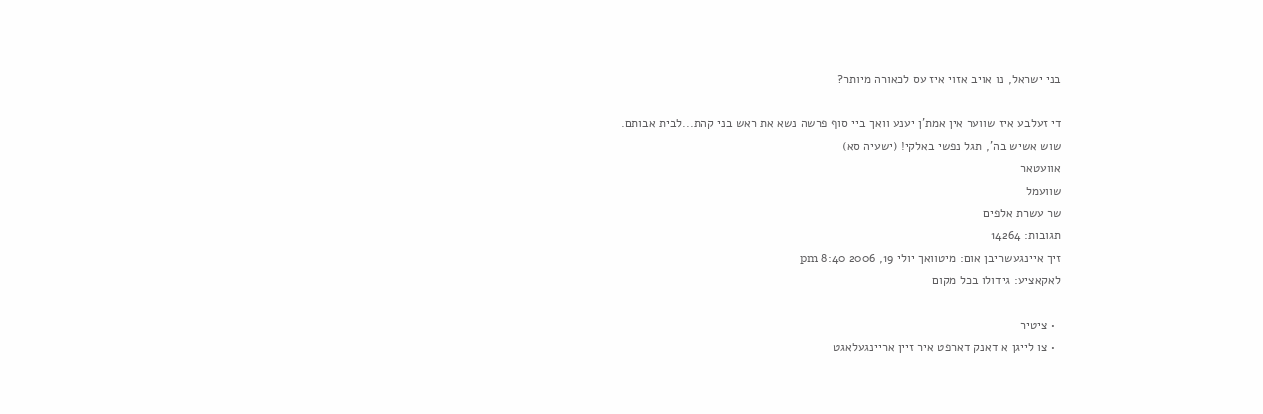בני ישראל, נו אויב אזוי איז עס לכאורה מיותר?

די זעלבע איז שווער אין אמת'ן יענע וואך ביי סוף פרשה נשא את ראש בני קהת...לבית אבותם.
שוש אשיש בה', תגל נפשי באלקי! (ישעיה סא)
אוועטאר
שוועמל
שר עשרת אלפים
תגובות: 14264
זיך איינגעשריבן אום: מיטוואך יולי 19, 2006 8:40 pm
לאקאציע: גידולו בכל מקום

  • ציטיר
  • צו לייגן א דאנק דארפט איר זיין אריינגעלאגט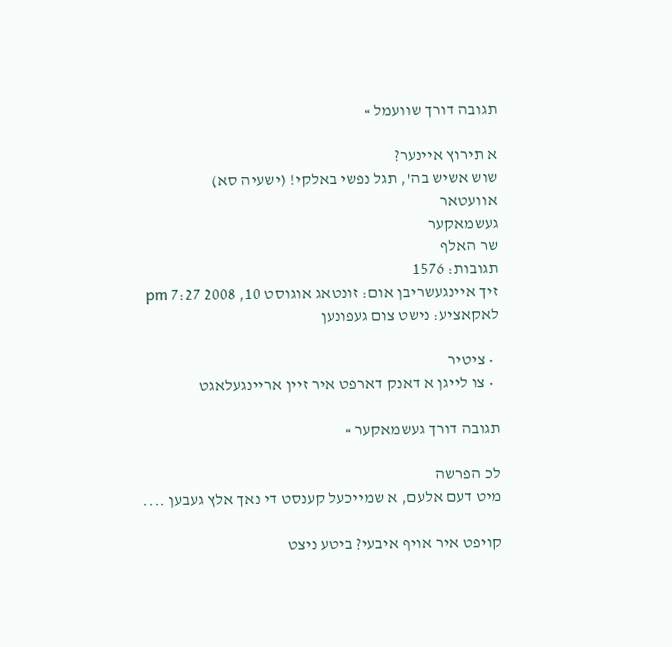תגובה דורך שוועמל »

א תירוץ איינער?
שוש אשיש בה', תגל נפשי באלקי! (ישעיה סא)
אוועטאר
געשמאקער
שר האלף
תגובות: 1576
זיך איינגעשריבן אום: זונטאג אוגוסט 10, 2008 7:27 pm
לאקאציע: נישט צום געפונען

  • ציטיר
  • צו לייגן א דאנק דארפט איר זיין אריינגעלאגט

תגובה דורך געשמאקער »

לכ הפרשה
מיט דעם אלעם, א שמייכעל קענסט די נאך אלץ געבען ....

קויפט איר אויף איבעי? ביטע ניצט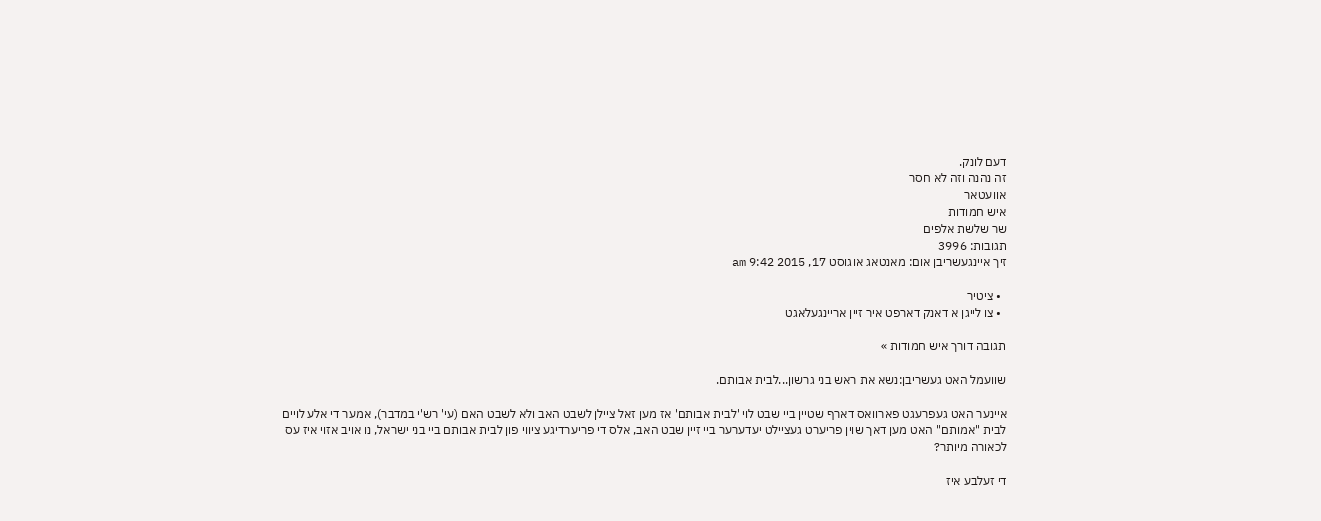דעם לונק.
זה נהנה וזה לא חסר
אוועטאר
איש חמודות
שר שלשת אלפים
תגובות: 3996
זיך איינגעשריבן אום: מאנטאג אוגוסט 17, 2015 9:42 am

  • ציטיר
  • צו לייגן א דאנק דארפט איר זיין אריינגעלאגט

תגובה דורך איש חמודות »

שוועמל האט געשריבן:נשא את ראש בני גרשון...לבית אבותם.

איינער האט געפרעגט פארוואס דארף שטיין ביי שבט לוי 'לבית אבותם' אז מען זאל ציילן לשבט האב ולא לשבט האם (עי' רש'י במדבר), אמער די אלע לויים לבית "אמותם" האט מען דאך שוין פריערט געציילט יעדערער ביי זיין שבט האב, אלס די פריערדיגע ציווי פון לבית אבותם ביי בני ישראל, נו אויב אזוי איז עס לכאורה מיותר?

די זעלבע איז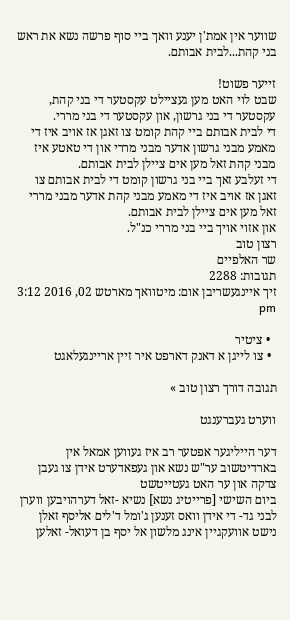שווער אין אמת'ן יענע וואך ביי סוף פרשה נשא את ראש בני קהת...לבית אבותם.

זייער פשוט!
שבט לוי האט מען געציילט עקסטער די בני קהת, עקסטער די בני גרשון, און עקסטער די בני מררי.
די לבית אבותם ביי קהת קומט צו זאגן אז אויב איז די מאמע מבני גרשון אדער מבני מררי און די טאטע איז מבני קהת זאל מען אים ציילן לבית אבותם.
די זעלבע זאך ביי בני גרשון קומט די לבית אבותם צו זאגן אז אויב איז די מאמע מבני קהת אדער מבני מררי זאל מען אים ציילן לבית אבותם.
און אזוי אויך ביי בני מררי כנ"ל.
רצון טוב
שר האלפיים
תגובות: 2288
זיך איינגעשריבן אום: מיטוואך מארטש 02, 2016 3:12 pm

  • ציטיר
  • צו לייגן א דאנק דארפט איר זיין אריינגעלאגט

תגובה דורך רצון טוב »

ווערט געברענגט

דער הייליגער אפטער רב איז געווען אמאל אין בארדיטשוב ער"ש נשא און געפאדערט אידן צו געבן צדקה און ער האט געטייטשט
ביום השישי [פרייטיג נשא] נשיא -זאל דערהויבען ווערן לבני גד- די אידן וואס זענען ג'ומל ד'לים אליסף זאלן נישט אוועקגיין אינג מלשון אל יסף בן דעואל- זאלען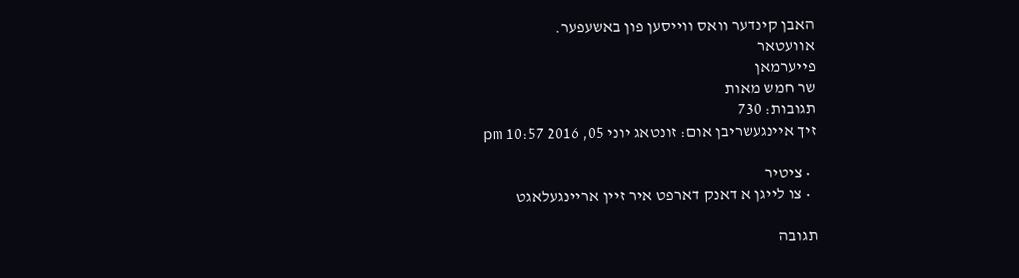האבן קינדער וואס ווייסען פון באשעפער.
אוועטאר
פייערמאן
שר חמש מאות
תגובות: 730
זיך איינגעשריבן אום: זונטאג יוני 05, 2016 10:57 pm

  • ציטיר
  • צו לייגן א דאנק דארפט איר זיין אריינגעלאגט

תגובה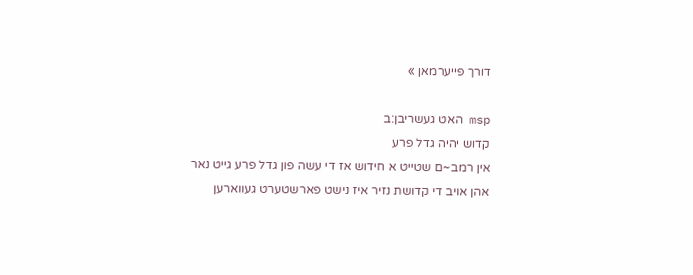דורך פייערמאן »

msp האט געשריבן:ב
קדוש יהיה גדל פרע
אין רמב~ם שטייט א חידוש אז די עשה פון גדל פרע גייט נאר אהן אויב די קדושת נזיר איז נישט פארשטערט געווארען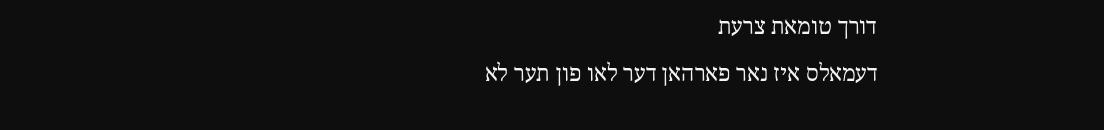דורך טומאת צרעת
דעמאלס איז נאר פארהאן דער לאו פון תער לא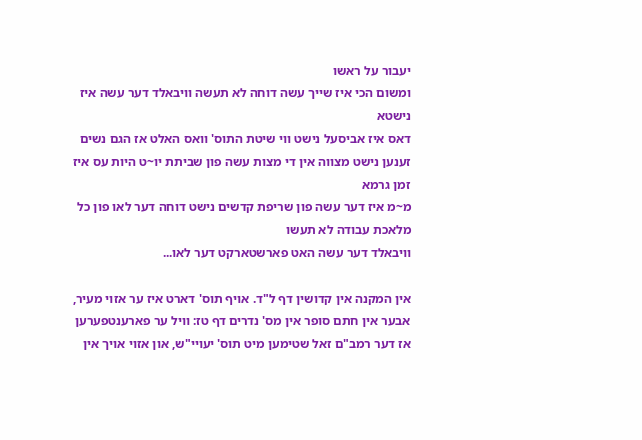יעבור על ראשו
ומשום הכי איז שייך עשה דוחה לא תעשה וויבאלד דער עשה איז נישטא
דאס איז אביסעל נישט ווי שיטת התוס' וואס האלט אז הגם נשים זענען נישט מצווה אין די מצות עשה פון שביתת יו~ט היות עס איז זמן גרמא
מ~מ איז דער עשה פון שריפת קדשים נישט דוחה דער לאו פון כל מלאכת עבודה לא תעשו
וויבאלד דער עשה האט פארשטארקט דער לאו...

אין המקנה אין קדושין דף ל"ד. אויף תוס' דארט איז ער אזוי מעיר, אבער אין חתם סופר אין מס' נדרים דף טז: וויל ער פארענטפערען אז דער רמב"ם זאל שטימען מיט תוס' יעויי"ש, און אזוי אויך אין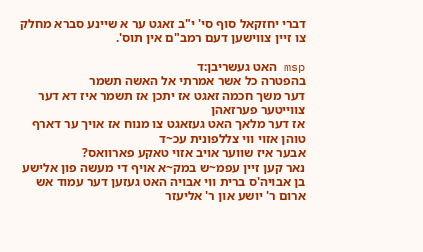דברי יחזקאל סוף סי' י"ב זאגט ער א שיינע סברא מחלק צו זיין צווישען דעם רמב"ם אין תוס'.

msp האט געשריבן:ד
בהפטרה כל אשר אמרתי אל האשה תשמר
דער משך חכמה זאגט אז יתכן אז תשמר איז דא דער צווייטער פערזאהן
אז דער מלאך האט געזאגט צו מנוח אז אויך ער דארף טוהן אזוי ווי צללפונית עכ~ד
אבער איז שווער אויב אזוי טאקע פארוואס?
נאר קען זיין עפמ~ש במק~א אויף די מעשה פון אלישע בן אבויה'ס ברית ווי אבויה האט געזען דער עמוד אש ארום ר' יושע און ר' אליעזר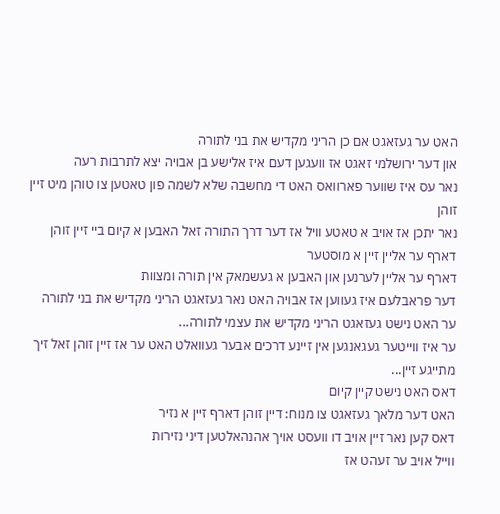האט ער געזאגט אם כן הריני מקדיש את בני לתורה
און דער ירושלמי זאגט אז וועגען דעם איז אלישע בן אבויה יצא לתרבות רעה
נאר עס איז שווער פארוואס האט די מחשבה שלא לשמה פון טאטען צו טוהן מיט זיין זוהן
נאר יתכן אז אויב א טאטע וויל אז דער דרך התורה זאל האבען א קיום ביי זיין זוהן
דארף ער אליין זיין א מוסטער
דארף ער אליין לערנען און האבען א געשמאק אין תורה ומצוות
דער פראבלעם איז געווען אז אבויה האט נאר געזאגט הריני מקדיש את בני לתורה
ער האט נישט געזאגט הריני מקדיש את עצמי לתורה...
ער איז ווייטער געגאנגען אין זיינע דרכים אבער געוואלט האט ער אז זיין זוהן זאל זיך מתייגע זיין...
דאס האט נישט קיין קיום
האט דער מלאך געזאגט צו מנוח: דיין זוהן דארף זיין א נזיר
דאס קען נאר זיין אויב דו וועסט אויך אהנהאלטען דיני נזירות
ווייל אויב ער זעהט אז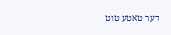דער טאטע טוט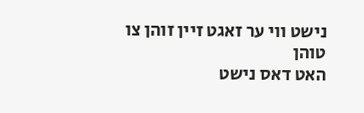נישט ווי ער זאגט זיין זוהן צו טוהן
האט דאס נישט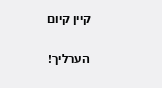קיין קיום

הערליך!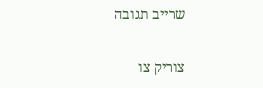שרייב תגובה

צוריק צו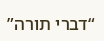“דברי תורה”